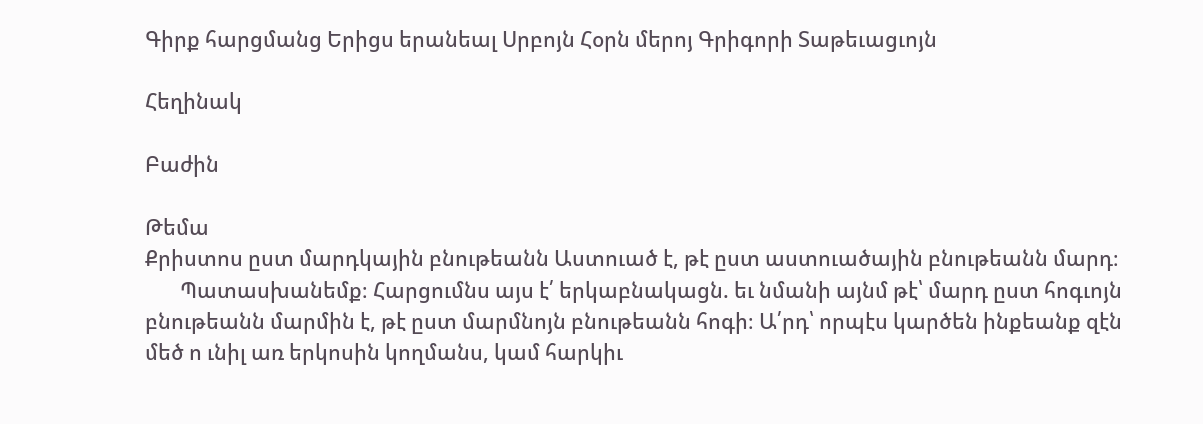Գիրք հարցմանց Երիցս երանեալ Սրբոյն Հօրն մերոյ Գրիգորի Տաթեւացւոյն

Հեղինակ

Բաժին

Թեմա
Քրիստոս ըստ մարդկային բնութեանն Աստուած է, թէ ըստ աստուածային բնութեանն մարդ։
       Պատասխանեմք։ Հարցումնս այս է՛ երկաբնակացն. եւ նմանի այնմ թէ՝ մարդ ըստ հոգւոյն բնութեանն մարմին է, թէ ըստ մարմնոյն բնութեանն հոգի։ Ա՛րդ՝ որպէս կարծեն ինքեանք զէն մեծ ո ւնիլ առ երկոսին կողմանս, կամ հարկիւ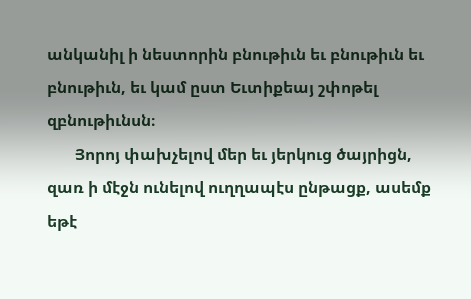անկանիլ ի նեստորին բնութիւն եւ բնութիւն եւ բնութիւն, եւ կամ ըստ Եւտիքեայ շփոթել զբնութիւնսն։
       Յորոյ փախչելով մեր եւ յերկուց ծայրիցն, զառ ի մէջն ունելով ուղղապէս ընթացք, ասեմք եթէ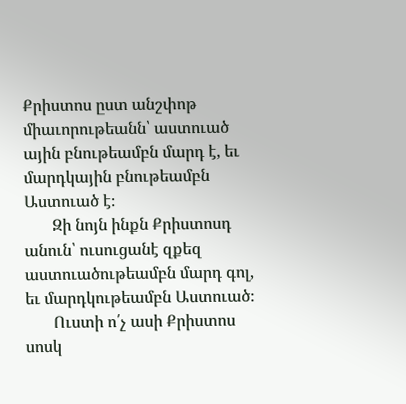Քրիստոս ըստ անշփոթ միաւորութեանն՝ աստուած ային բնութեամբն մարդ է, եւ մարդկային բնութեամբն Աստուած է։
       Զի նոյն ինքն Քրիստոսդ անուն՝ ուսուցանէ զքեզ աստուածութեամբն մարդ գոլ, եւ մարդկութեամբն Աստուած։
       Ուստի ո՛չ ասի Քրիստոս սոսկ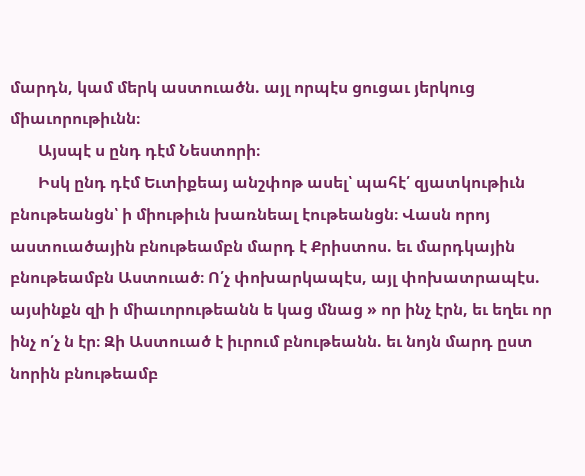մարդն, կամ մերկ աստուածն. այլ որպէս ցուցաւ յերկուց միաւորութիւնն։
       Այսպէ ս ընդ դէմ Նեստորի։
       Իսկ ընդ դէմ Եւտիքեայ անշփոթ ասել՝ պահէ՛ զյատկութիւն բնութեանցն՝ ի միութիւն խառնեալ էութեանցն։ Վասն որոյ աստուածային բնութեամբն մարդ է Քրիստոս. եւ մարդկային բնութեամբն Աստուած։ Ո՛չ փոխարկապէս, այլ փոխատրապէս. այսինքն զի ի միաւորութեանն ե կաց մնաց » որ ինչ էրն, եւ եղեւ որ ինչ ո՛չ ն էր։ Զի Աստուած է իւրում բնութեանն. եւ նոյն մարդ ըստ նորին բնութեամբ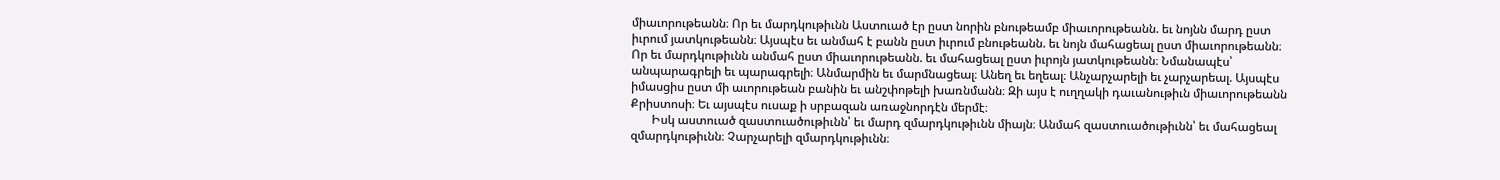միաւորութեանն։ Որ եւ մարդկութիւնն Աստուած էր ըստ նորին բնութեամբ միաւորութեանն. եւ նոյնն մարդ ըստ իւրում յատկութեանն։ Այսպէս եւ անմահ է բանն ըստ իւրում բնութեանն. եւ նոյն մահացեալ ըստ միաւորութեանն։ Որ եւ մարդկութիւնն անմահ ըստ միաւորութեանն. եւ մահացեալ ըստ իւրոյն յատկութեանն։ Նմանապէս՝ անպարագրելի եւ պարագրելի։ Անմարմին եւ մարմնացեալ։ Անեղ եւ եղեալ։ Անչարչարելի եւ չարչարեալ. Այսպէս իմասցիս ըստ մի աւորութեան բանին եւ անշփոթելի խառնմանն։ Զի այս է ուղղակի դաւանութիւն միաւորութեանն Քրիստոսի։ Եւ այսպէս ուսաք ի սրբազան առաջնորդէն մերմէ։
       Իսկ աստուած զաստուածութիւնն՝ եւ մարդ զմարդկութիւնն միայն։ Անմահ զաստուածութիւնն՝ եւ մահացեալ զմարդկութիւնն։ Չարչարելի զմարդկութիւնն։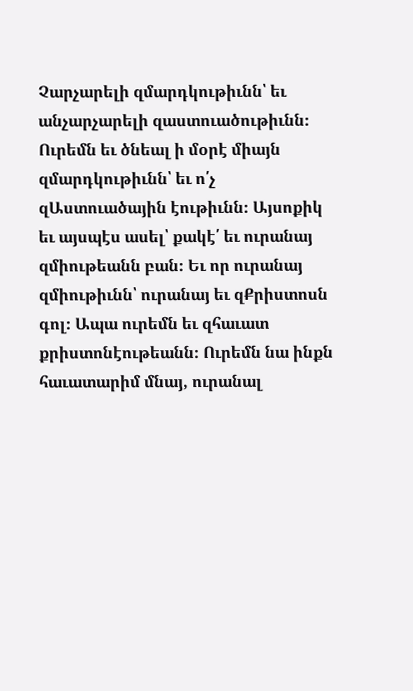Չարչարելի զմարդկութիւնն՝ եւ անչարչարելի զաստուածութիւնն։ Ուրեմն եւ ծնեալ ի մօրէ միայն զմարդկութիւնն՝ եւ ո՛չ զԱստուածային էութիւնն։ Այսոքիկ եւ այսպէս ասել՝ քակէ՛ եւ ուրանայ զմիութեանն բան։ Եւ որ ուրանայ զմիութիւնն՝ ուրանայ եւ զՔրիստոսն գոլ։ Ապա ուրեմն եւ զհաւատ քրիստոնէութեանն։ Ուրեմն նա ինքն հաւատարիմ մնայ, ուրանալ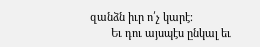զանձն իւր ո՛չ կարէ։
       Եւ դու այսպէս ընկալ եւ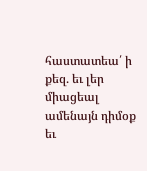հաստատեա՛ ի քեզ. եւ լեր միացեալ ամենայն դիմօք եւ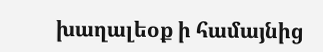խաղալեօք ի համայնից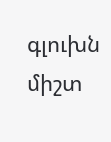գլուխն միշտ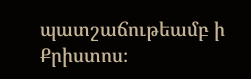պատշաճութեամբ ի Քրիստոս։